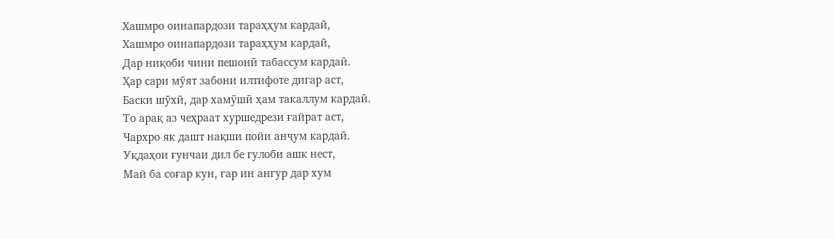Хашмро оинапардози тараҳҳум кардаӣ,
Хашмро оинапардози тараҳҳум кардаӣ,
Дар ниқоби чини пешонӣ табассум кардаӣ.
Ҳар сари мӯят забони илтифоте дигар аст,
Баски шӯхӣ, дар хамӯшӣ ҳам такаллум кардаӣ.
То арақ аз чеҳраат хуршедрези ғайрат аст,
Чархро як дашт нақши пойи анҷум кардаӣ.
Уқдаҳои ғунчаи дил бе гулоби ашк нест,
Май ба соғар кун, гар ин ангур дар хум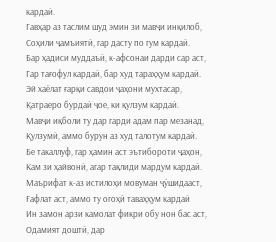кардаӣ.
Гавҳар аз таслим шуд эмин зи мавҷи инқилоб,
Соҳили ҷамъиятӣ, гар дасту по гум кардаӣ.
Бар ҳадиси муддаъӣ, к-афсонаи дарди сар аст,
Гар тағофул кардаӣ, бар худ тараҳҳум кардаӣ.
Эй хаёлат ғарқи савдои ҷаҳони мухтасар,
Қатраеро бурдаӣ ҷое, ки қулзум кардаӣ.
Мавҷи иқболи ту дар гарди адам пар мезанад,
Қулзумӣ, аммо бурун аз худ талотум кардаӣ.
Бе такаллуф, гар ҳамин аст эътибороти ҷаҳон,
Кам зи ҳайвонӣ, агар тақлиди мардум кардаӣ.
Маърифат к-аз истилоҳи мовуман ҷӯшидааст,
Ғафлат аст, аммо ту огоҳӣ таваҳҳум кардаӣ
Ин замон арзи камолат фикри обу нон бас аст,
Одамият доштӣ, дар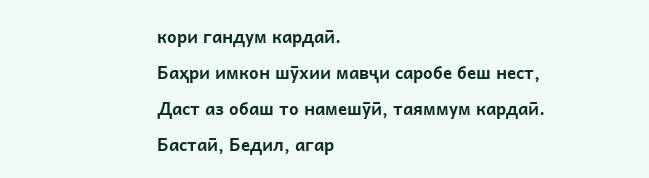кори гандум кардаӣ.
Баҳри имкон шӯхии мавҷи саробе беш нест,
Даст аз обаш то намешӯӣ, таяммум кардаӣ.
Бастаӣ, Бедил, агар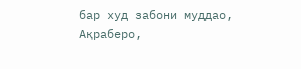бар худ забони муддао,
Ақраберо,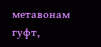метавонам гуфт,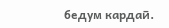бедум кардаӣ.